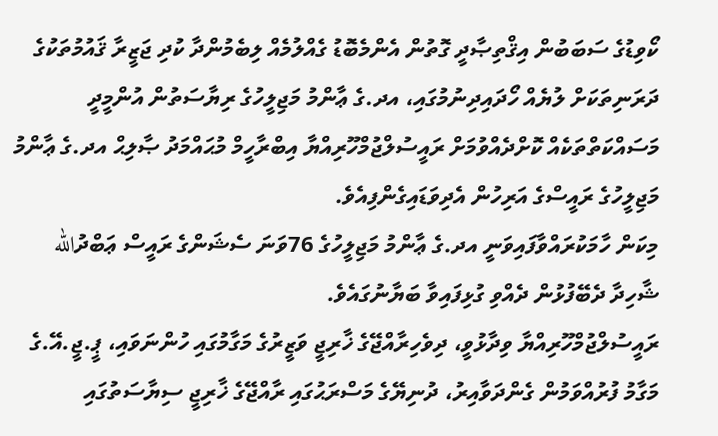ކޯވިޑުގެ ސަބަބުން އިޤްތިޞާދީ ގޮތުން އެންމެބޮޑު ގެއްލުމެއް ލިބެމުންދާ ކުދި ޖަޒީރާ ޤައުމުތަކުގެ ދަރަނިތަކަށް ލުޔެއް ހޯދައިދިނުމުގައި، އދ.ގެ ޢާންމު މަޖިލީހުގެ ރިޔާސަތުން އުންމީދީ މަސައްކަތްތަކެއް ކޮށްދެއްވުމަށް ރައީސުލްޖުމްހޫރިއްޔާ އިބްރާހީމް މުޙައްމަދު ޞާލިޙް އދ.ގެ ޢާންމު މަޖިލީހުގެ ރައީސްގެ އަރިހުން އެދިވަޑައިގެންފިއެވެ.
މިކަން ހާމަކުރައްވާފައިވަނީ އދ.ގެ ޢާންމު މަޖިލީހުގެ 76ވަނަ ސެޝަންގެ ރައީސް ޢަބްދުالله ޝާހިދާ ދެބޭފުޅުން ދެއްވި ގުޅިފައިވާ ބަޔާނުގައެވެ.
ރައީސުލްޖުމްހޫރިއްޔާ ވިދާޅުވީ، ދިވެހިރާއްޖޭގެ ޚާރިޖީ ވަޒީރުގެ މަގާމުގައި ހުންނަވައި، ޕީ.ޖީ.އޭ.ގެ މަގާމު ފުރުއްވަމުން ގެންދަވާއިރު، ދުނިޔޭގެ މަސްރަޙުގައި ރާއްޖޭގެ ޚާރިޖީ ސިޔާސަތުގައި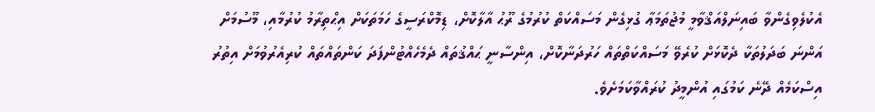އެކުލެވިގެންވާ ބައިނަލްއަޤްވާމީ މުޖުތަމަޢާ ގުޅިގެން މަސައްކަތް ކުރުމުގެ ރޫޙު އާލާކޮށް، ޑިމޮކްރަސީގެ ހަމަތަކަށް އިޙްތިރާމު ކުރުމާއި، މޫސުމަށް އަންނަ ބަދަލުތަކާ ދެކޮޅަށް ކުރެވޭ މަސައްކަތްތައް ހަރުދަނާކޮށް، އިންސާނީ ޙައްޤުތައް ދެމެހެއްޓުންފަދަ ކަންތައްތައް ކުރިއެރުވުމަށް އިތުރު އިސްކަމެއް ދޭނެ ކަމުގައި އުންމީދު ކުރައްވާކަމަށެވެ.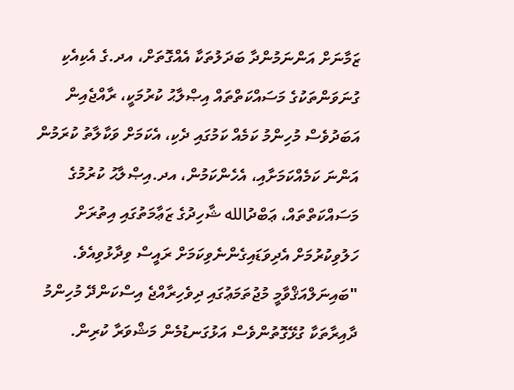ޒަމާނަށް އަންނަމުންދާ ބަދަލުތަކާ އެއްގޮތަށް، އދ.ގެ އެކިއެކި ގުނަވަންތަކުގެ މަސައްކަތްތައް އިޞްލާޙު ކުރުމަކީ، ރާއްޖެއިން އަބަދުވެސް މުހިންމު ކަމެއް ކަމުގައި ދެކި، އެކަމަށް ވަކާލާތު ކުރަމުން އަންނަ ކަމެއްކަމަށާއި، އެހެންކަމުން، އދ.އިޞްލާޙު ކުރުމުގެ މަސައްކަތްތައް، ޢަބްދުالله ޝާހިދުގެ ޒަޢާމަތުގައި އިތުރަށް ހަލުވިކުރުމަށް އެދިވަޑައިގެންނެވިކަމަށް ރައީސް ވިދާޅުވިއެވެ.
"ބައިނަލްއަޤްވާމީ މުޖުތަމަޢުގައި ދިވެހިރާއްޖެ އިސްކަންދޭ މުހިންމު ދާއިރާތަކާ ގުޅޭގޮތުންވެސް އަޅުގަނޑުމެން މަޝްވަރާ ކުރިން.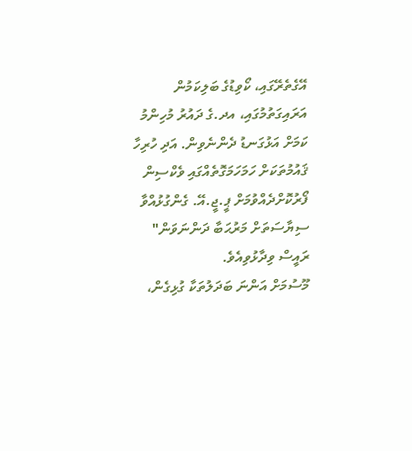އޭގެތެރޭގައި، ކޯވިޑުގެ ބަލިކަމުން އަރައިގަތުމުގައި، އދ.ގެ ދައުރު މުހިންމު ކަމަށް އަޅުގަނޑު ދެންނެވިން. އަދި ހުރިހާ ޤައުމުތަކަށް ހަމަހަމަގޮތެއްގައި ވެކްސިން ފޯރުކޮށްދެއްވުމަށް ޕީ.ޖީ.އޭ. ގެންގުޅުއްވާ ސިޔާސަތަށް މަރުޙަބާ ދަންނަވަން" ރައީސް ވިދާޅުވިއެވެ.
މޫސުމަށް އަންނަ ބަދަލުތަކާ ގުޅިގެން،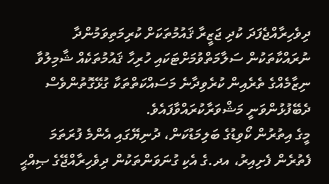ދިވެހިރާއްޖެފަދަ ކުދި ޖަޒީރާ ޤައުމުތަކަށް ކުރިމަތިވަމުންދާ ނުރައްކާތަކުން ސަލާމަތްވުމަށްޓަކައި ހުރިހާ ޤައުމުތަކެއް ޝާމިލުވާ ނިޒާމެއްގެ ތެރެއިން ކުރެވިދާނެ މަސައްކަތްތަކާ ގުޅޭގޮތުންވެސް ދެބޭފުޅުންވަނީ މަޝްވަރާކުރައްވާފައެވެ.
މީގެ އިތުރުން ކޯވިޑުގެ ބަލިމަޑުކަން، ދުނިޔޭގައި އެންމެ ފުރަތަމަ ފެތުރެން ފެށިއިރު، އދ.ގެ އެކި ގުނަވަންތަކުން ދިވެހިރާއްޖޭގެ ޞިއްޙީ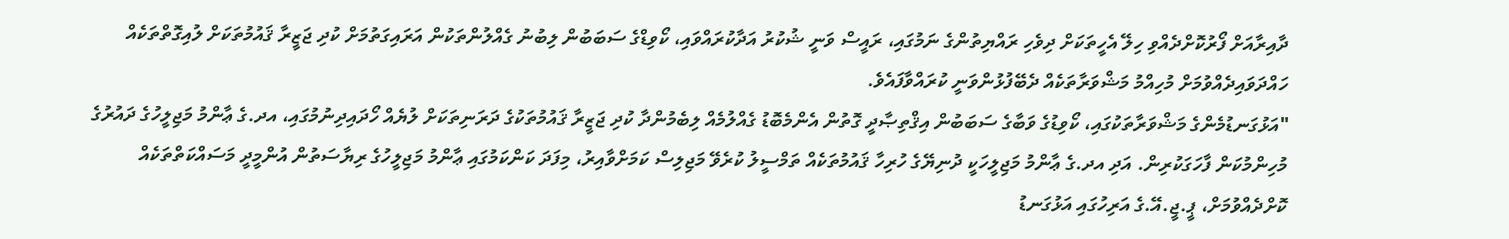ދާއިރާއަށް ފޯރުކޮށްދެއްވި ހިލޭ އެހީތަކަށް ދިވެހި ރައްޔިތުންގެ ނަމުގައި، ރައީސް ވަނީ ޝުކުރު އަދާކުރައްވައި، ކޯވިޑްގެ ސަބަބުން ލިބުނު ގެއްލުންތަކުން އަރައިގަތުމަށް ކުދި ޖަޒީރާ ޤައުމުތަކަށް ލުއިގޮތްތަކެއް ހައްދަވައިދެއްވުމަށް މުހިއްމު މަޝްވަރާތަކެއް ދެބޭފުޅުންވަނީ ކުރައްވާފައެވެ.
"އަޅުގަނޑުމެންގެ މަޝްވަރާތަކުގައި، ކޯވިޑުގެ ވަބާގެ ސަބަބުން އިޤްތިޞާދީ ގޮތުން އެންމެބޮޑު ގެއްލުމެއް ލިބެމުންދާ ކުދި ޖަޒީރާ ޤައުމުތަކުގެ ދަރަނިތަކަށް ލުޔެއް ހޯދައިދިނުމުގައި، އދ.ގެ ޢާންމު މަޖިލީހުގެ ދައުރުގެ މުހިންމުކަން ފާހަގަކުރިން. އަދި އދ.ގެ ޢާންމު މަޖިލީހަކީ ދުނިޔޭގެ ހުރިހާ ޤައުމުތަކެއް ތަމްސީލު ކުރެވޭ މަޖިލިސް ކަމަށްވާއިރު، މިފަދަ ކަންކަމުގައި ޢާންމު މަޖިލީހުގެ ރިޔާސަތުން އުންމީދީ މަސައްކަތްތަކެއް ކޮށްދެއްވުމަށް، ޕީ.ޖީ.އޭ.ގެ އަރިހުގައި އަޅުގަނޑު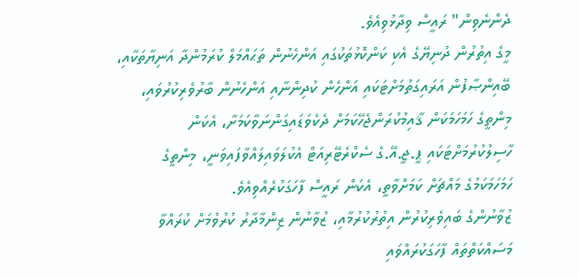ދެންނެވިން" ރައީސް ވިދާޅުވިއެވެ.
މީގެ އިތުރުން ދުނިޔޭގެ އެކި ކަންކޮޅުތަކުގައި އަންހެނުން ތަޙައްމަލް ކުރަމުންދާ އަނިޔާތަކާއި، ބޭއިންޞާފުން އަރައިގަތުމަށްޓަކައި އަންހެން ކުދިންނާއި އަންހެނުން ބާރުވެރިކުރުވައި، މިންތީގެ ހަމަހަމަކަން ޤާއިމުކުރަންޖެހޭކަމަށް ދެކެވަޑައިގަންނަވާކަމަށާ، އެކަން ހާސިލުކުރުމަށްޓަކައި ޕީ.ޖީ.އޭ.ގެ ސެކްރެޓޭރިއަޓް އެކުލަވައިލައްވާފައިވަނީ، މިންތީގެ ހަމަހަމަކަމުގެ މައްޗަށް ކަމަށްވާތީ، އެކަން ރައީސް ފާހަގަކުރެއްވިއެވެ.
ޒުވާނުންގެ ބައިވެރިކުރުން އިތުރުކުރުމާއި، ޒުވާނުން ޒިންމާދާރު ކުރުވުމަށް ކުރައްވާ މަސައްކަތްތައް ފާހަގަކުރައްވައި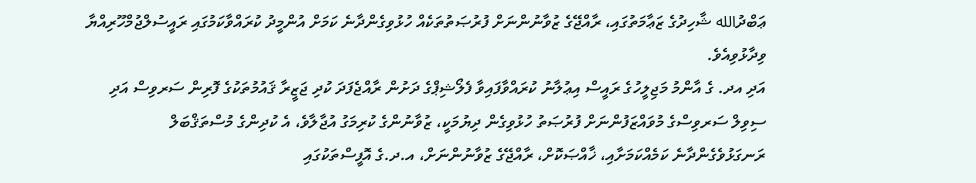ޢަބްދުالله ޝާހިދުގެ ޒަޢާމަތުގައި، ރާއްޖޭގެ ޒުވާނުންނަށް ފުރުޞަތުތަކެއް ހުޅުވިގެންދާނެ ކަމަށް އުންމީދު ކުރައްވާކަމުގައި ރައީސުލްޖުމްހޫރިއްޔާ ވިދާޅުވިއެވެ.
އަދި އދ. ގެ އާންމު މަޖިލީހުގެ ރައީސް އިޢުލާނު ކުރައްވާފައިވާ ފެލޯޝިޕްގެ ދަށުން ރާއްޖެފަދަ ކުދި ޖަޒީރާ ޤައުމުތަކުގެ ފޮރިން ސަރވިސް އަދި ސިވިލް ސަރވިސްގެ މުވައްޒަފުންނަށް ފުރުޞަތު ހުޅުވިގެން ދިޔުމަކީ، ޒުވާނުންގެ ކުރިމަގު އުޖާލާވެ، އެ ކުދިންގެ މުސްތަޤްބަލް ރަނގަޅުވެގެންދާނެ ކަމެއްކަމަށާއި، ޚާއްޞަކޮށް، ރާއްޖޭގެ ޒުވާނުންނަށް، އ.ދ.ގެ އޮފީސްތަކުގައި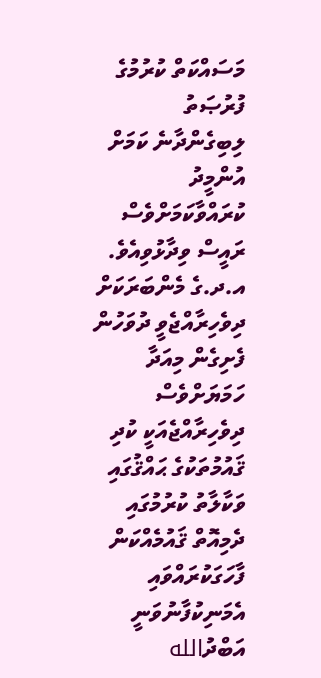މަސައްކަތް ކުރުމުގެ ފުރުޞަތު ލިބިގެންދާނެ ކަމަށް އުންމީދު ކުރައްވާކަމަށްވެސް ރައީސް ވިދާޅުވިއެވެ.
އ.ދ.ގެ މެންބަރަކަށް ދިވެހިރާއްޖެވީ ދުވަހުން ފެށިގެން މިއަދާ ހަމަޔަށްވެސް ދިވެހިރާއްޖެއަކީ ކުދި ޤައުމުތަކުގެ ޙައްޤުގައި ވަކާލާތު ކުރުމުގައި ދެމިއޮތް ޤައުމެއްކަން ފާހަގަކުރައްވައި އެމަނިކުފާނުވަނީ އަބްދުالله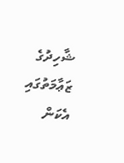ޝާހިދުގެ ޒަޢާމަތުގައި އެކަން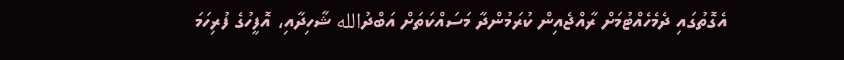އެގޮތުގައި ދެމެހެއްޓުމަށް ރާއްޖެއިން ކުރަމުންދާ މަސައްކަތަށް އަބްދުالله ޝާހިދާއި، އޮފީހުގެ ފުރިހަމަ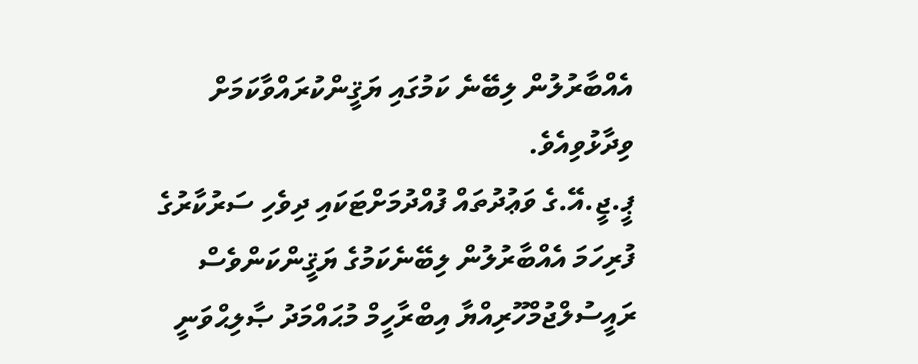އެއްބާރުލުން ލިބޭނެ ކަމުގައި ޔަޤީންކުރައްވާކަމަށް ވިދާޅުވިއެވެ.
ޕީ.ޖީ.އޭ.ގެ ވަޢުދުތައް ފުއްދުމަށްޓަކައި ދިވެހި ސަރުކާރުގެ ފުރިހަމަ އެއްބާރުލުން ލިބޭނެކަމުގެ ޔަޤީންކަންވެސް ރައީސުލްޖުމްހޫރިއްޔާ އިބްރާހީމް މުޙައްމަދު ޞާލިޙްވަނީ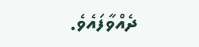ދެއްވާފައެވެ.